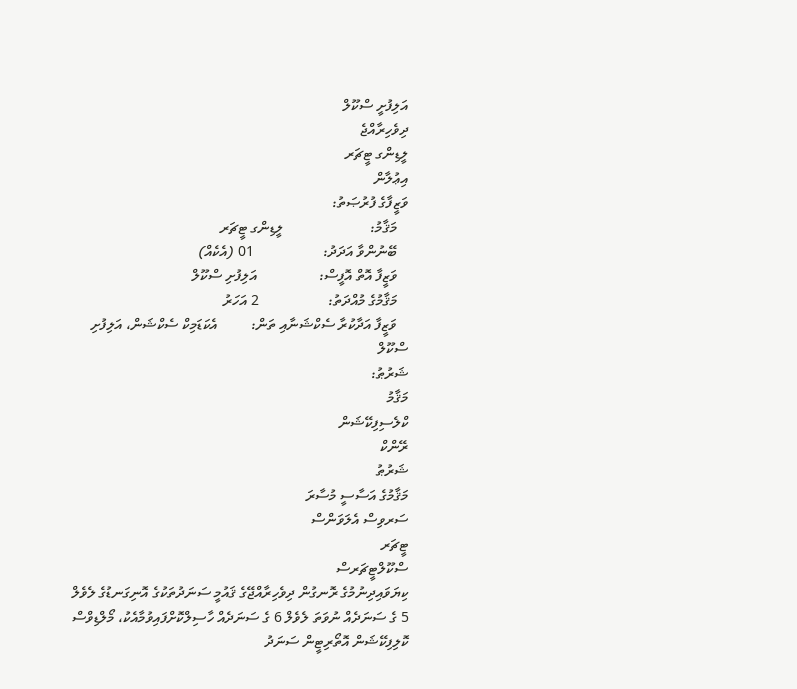އަލިފުށީ ސްކޫލް
ދިވެހިރާއްޖެ
ލީޑިންގ ޓީޗަރ
އިޢުލާން
ވަޒީފާގެ ފުރުޞަތު:
   މަޤާމު:                        ލީޑިންގ ޓީޗަރ
   ބޭނުންވާ އަދަދު:                   01 (އެކެއް)
   ވަޒީފާ އޮތް އޮފީސް:                 އަލިފުށި ސްކޫލް
   މަޤާމުގެ މުއްދަތު:                   2 އަހަރު
   ވަޒީފާ އަދާކުރާ ސެކްޝަނާއި ތަން:         އެކަޑަމިކް ސެކްޝަން، އަލިފުށި ސްކޫލް
ޝަރުޠު:
މަޤާމު
ކްލެސިފިކޭޝަން
ރޭންކް
ޝަރުޠު
މަޤާމުގެ އަސާސީ މުސާރަ
ސަރވިސް އެލަވަންސް
ޓީޗަރ
ސްކޫލްޓީޗަރސް
ކިޔަވައިދިނުމުގެ ރޮނގުން ދިވެހިރާއްޖޭގެ ޤައުމީ ސަނަދުތަކުގެ އޮނިގަނޑުގެ ލެވެލް 5 ގެ ސަނަދެއް ނުވަތަ ލެވެލް 6 ގެ ސަނަދެއް ހާސިލްކޮށްފައިވުމާއެކު، މޯލްޑިވްސް ކޮލިފިކޭޝަން އޮތޯރިޓީން ސަނަދު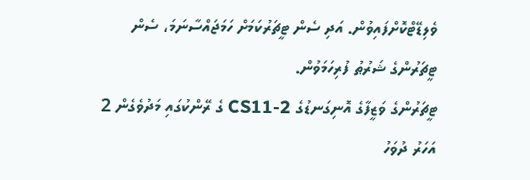ވެލިޑޭޓްކޮށްފައިވުން. އަދި ސެން ޓީޗަރުކަމަށް ހަމަޖައްސާނަމަ، ސެން ޓީޗަރުންގެ ޝަރުޠު ފުރިހަމަވުން.
ޓީޗަރުންގެ ވަޒީފާގެ އޮނިގަނޑުގެ CS11-2 ގެ ރޭންކުގައި މަދުވެގެން 2 އަހަރު ދުވަހު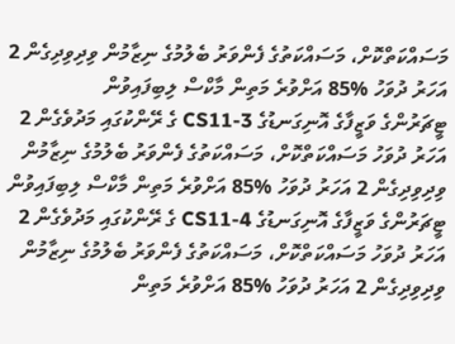މަސައްކަތްކޮށް، މަސައްކަތުގެ ފެންވަރު ބެލުމުގެ ނިޒާމުން ވިދިވިދިގެން 2 އަހަރު ދުވަހު %85 އަށްވުރެ މަތިން މާކްސް ލިބިފައިވުން
ޓީޗަރުންގެ ވަޒީފާގެ އޮނިގަނޑުގެ CS11-3 ގެ ރޭންކުގައި މަދުވެގެން 2 އަހަރު ދުވަހު މަސައްކަތްކޮށް، މަސައްކަތުގެ ފެންވަރު ބެލުމުގެ ނިޒާމުން ވިދިވިދިގެން 2 އަހަރު ދުވަހު %85 އަށްވުރެ މަތިން މާކްސް ލިބިފައިވުން
ޓީޗަރުންގެ ވަޒީފާގެ އޮނިގަނޑުގެ CS11-4 ގެ ރޭންކުގައި މަދުވެގެން 2 އަހަރު ދުވަހު މަސައްކަތްކޮށް، މަސައްކަތުގެ ފެންވަރު ބެލުމުގެ ނިޒާމުން ވިދިވިދިގެން 2 އަހަރު ދުވަހު %85 އަށްވުރެ މަތިން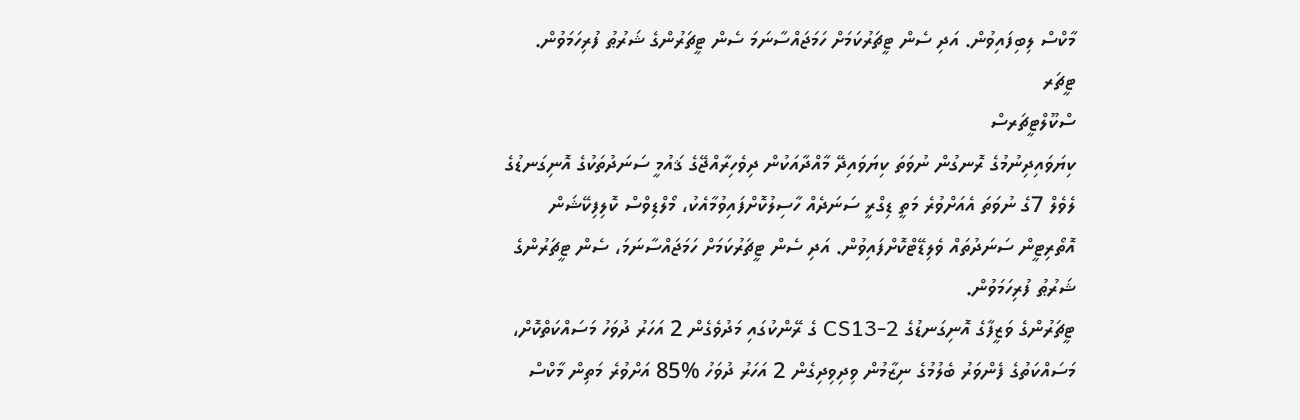މާކްސް ލިބިފައިވުން. އަދި ސެން ޓީޗަރުކަމަށް ހަމަޖައްސާނަމަ ސެން ޓީޗަރުންގެ ޝަރުޠު ފުރިހަމަވުން.
ޓީޗަރ
ސްކޫލްޓީޗަރސް
ކިޔަވައިދިނުމުގެ ރޮނގުން ނުވަތަ ކިޔަވައިދޭ މާއްދާއަކުން ދިވެހިރާއްޖޭގެ ޤައުމީ ސަނަދުތަކުގެ އޮނިގަނޑުގެ ލެވެލް 7ގެ ނުވަތަ އެއަށްވުރެ މަތީ ޑިގްރީ ސަނަދެއް ހާސިލުކޮށްފައިވުމާއެކު، މޯލްޑިވްސް ކޮލިފިކޭޝަން އޮތޯރިޓީން ސަނަދުތައް ވެލިޑޭޓްކޮށްފައިވުން. އަދި ސެން ޓީޗަރުކަމަށް ހަމަޖައްސާނަމަ، ސެން ޓީޗަރުންގެ ޝަރުޠު ފުރިހަމަވުން.
ޓީޗަރުންގެ ވަޒީފާގެ އޮނިގަނޑުގެ CS13-2 ގެ ރޭންކުގައި މަދުވެގެން 2 އަހަރު ދުވަހު މަސައްކަތްކޮށް، މަސައްކަތުގެ ފެންވަރު ބެލުމުގެ ނިޒާމުން ވިދިވިދިގެން 2 އަހަރު ދުވަހު %85 އަށްވުރެ މަތިން މާކްސް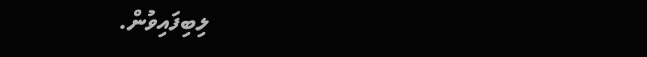ލިބިފައިވުން.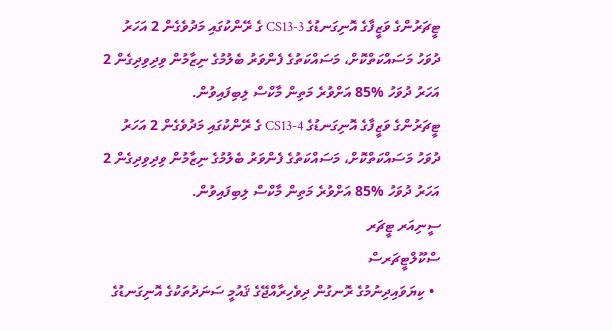ޓީޗަރުންގެ ވަޒީފާގެ އޮނިގަނޑުގެ CS13-3 ގެ ރޭންކުގައި މަދުވެގެން 2 އަހަރު ދުވަހު މަސައްކަތްކޮށް، މަސައްކަތުގެ ފެންވަރު ބެލުމުގެ ނިޒާމުން ވިދިވިދިގެން 2 އަހަރު ދުވަހު %85 އަށްވުރެ މަތިން މާކްސް ލިބިފައިވުން.
ޓީޗަރުންގެ ވަޒީފާގެ އޮނިގަނޑުގެ CS13-4 ގެ ރޭންކުގައި މަދުވެގެން 2 އަހަރު ދުވަހު މަސައްކަތްކޮށް، މަސައްކަތުގެ ފެންވަރު ބެލުމުގެ ނިޒާމުން ވިދިވިދިގެން 2 އަހަރު ދުވަހު %85 އަށްވުރެ މަތިން މާކްސް ލިބިފައިވުން.
ސީނިއަރ ޓީޗަރ
ސްކޫލްޓީޗަރސް
  • ކިޔަވައިދިނުމުގެ ރޮނގުން ދިވެހިރާއްޖޭގެ ޤައުމީ ސަނަދުތަކުގެ އޮނިގަނޑުގެ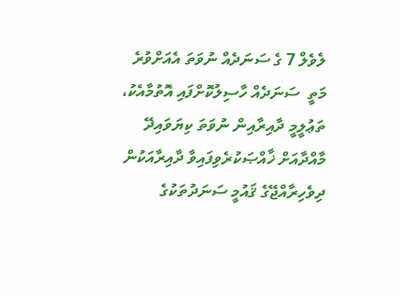ލެވެލް 7 ގެ ސަނަދެއް ނުވަތަ އެއަށްވުރެ މަތީ  ސަނަދެއް ހާސިލުކޮށްފައި އޮތުމާއެކު، ތަޢުލީމީ ދާއިރާއިން ނުވަތަ ކިޔަވައިދޭ މާއްދާއަށް ޚާއްޞަކުރެވިފައިވާ ދާއިރާއަކުން   ދިވެހިރާއްޖޭގެ ޤައުމީ ސަނަދުތަކުގެ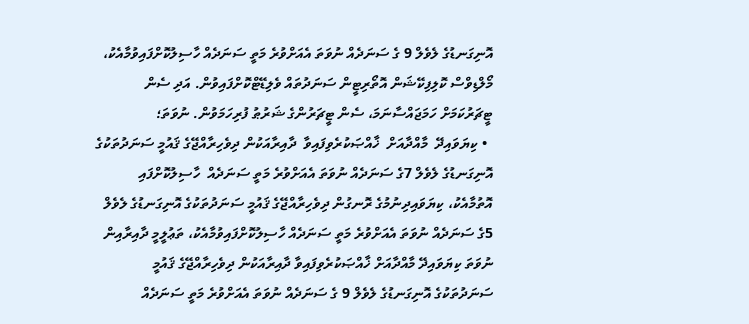އޮނިގަނޑުގެ ލެވެލް 9 ގެ ސަނަދެއް ނުވަތަ އެއަށްވުރެ މަތީ ސަނަދެއް ހާސިލުކޮށްފައިވުމާއެކު، މޯލްޑިވްސް ކޮލިފިކޭޝަން އޮތޯރިޓީން ސަނަދުތައް ވެލިޑޭޓްކޮށްފައިވުން. އަދި ސެން ޓީޗަރުކަމަށް ހަމަޖައްސާނަމަ، ސެން ޓީޗަރުންގެ ޝަރުޠު ފުރިހަމަވުން. ނުވަތަ؛
  • ކިޔަވައިދޭ  މާއްދާއަށް  ޚާއްޞަކުރެވިފައިވާ  ދާއިރާއަކުން ދިވެހިރާއްޖޭގެ ޤައުމީ ސަނަދުތަކުގެ އޮނިގަނޑުގެ ލެވެލް 7ގެ ސަނަދެއް ނުވަތަ އެއަށްވުރެ މަތީ ސަނަދެއް  ހާސިލުކޮށްފައި އޮތުމާއެކު، ކިޔަވައިދިނުމުގެ ރޮނގުން ދިވެހިރާއްޖޭގެ ޤައުމީ ސަނަދުތަކުގެ އޮނިގަނޑުގެ ލެވެލް 5ގެ ސަނަދެއް ނުވަތަ އެއަށްވުރެ މަތީ ސަނަދެއް ހާސިލުކޮށްފައިވުމާއެކު، ތަޢުލީމީ ދާއިރާއިން ނުވަތަ ކިޔަވައިދޭ މާއްދާއަށް ޚާއްޞަކުރެވިފައިވާ ދާއިރާއަކުން ދިވެހިރާއްޖޭގެ ޤައުމީ ސަނަދުތަކުގެ އޮނިގަނޑުގެ ލެވެލް 9 ގެ ސަނަދެއް ނުވަތަ އެއަށްވުރެ މަތީ ސަނަދެއް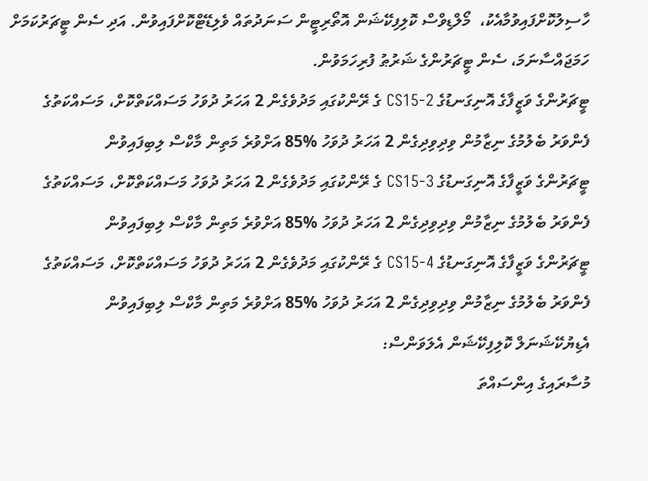ހާސިލުކޮށްފައިވުމާއެކު،  މޯލްޑިވްސް ކޮލިފިކޭޝަން އޮތޯރިޓީން ސަނަދުތައް ވެލިޑޭޓްކޮށްފައިވުން. އަދި ސެން ޓީޗަރުކަމަށް ހަމަޖައްސާނަމަ، ސެން ޓީޗަރުންގެ ޝަރުޠު ފުރިހަމަވުން.
ޓީޗަރުންގެ ވަޒީފާގެ އޮނިގަނޑުގެ CS15-2 ގެ ރޭންކުގައި މަދުވެގެން 2 އަހަރު ދުވަހު މަސައްކަތްކޮށް، މަސައްކަތުގެ ފެންވަރު ބެލުމުގެ ނިޒާމުން ވިދިވިދިގެން 2 އަހަރު ދުވަހު %85 އަށްވުރެ މަތިން މާކްސް ލިބިފައިވުން
ޓީޗަރުންގެ ވަޒީފާގެ އޮނިގަނޑުގެ CS15-3 ގެ ރޭންކުގައި މަދުވެގެން 2 އަހަރު ދުވަހު މަސައްކަތްކޮށް، މަސައްކަތުގެ ފެންވަރު ބެލުމުގެ ނިޒާމުން ވިދިވިދިގެން 2 އަހަރު ދުވަހު %85 އަށްވުރެ މަތިން މާކްސް ލިބިފައިވުން
ޓީޗަރުންގެ ވަޒީފާގެ އޮނިގަނޑުގެ CS15-4 ގެ ރޭންކުގައި މަދުވެގެން 2 އަހަރު ދުވަހު މަސައްކަތްކޮށް، މަސައްކަތުގެ ފެންވަރު ބެލުމުގެ ނިޒާމުން ވިދިވިދިގެން 2 އަހަރު ދުވަހު %85 އަށްވުރެ މަތިން މާކްސް ލިބިފައިވުން
އެޑިޔުކޭޝަނަލް ކޮލިފިކޭޝަން އެލަވަންސް:
މުސާރައިގެ އިންސައްތަ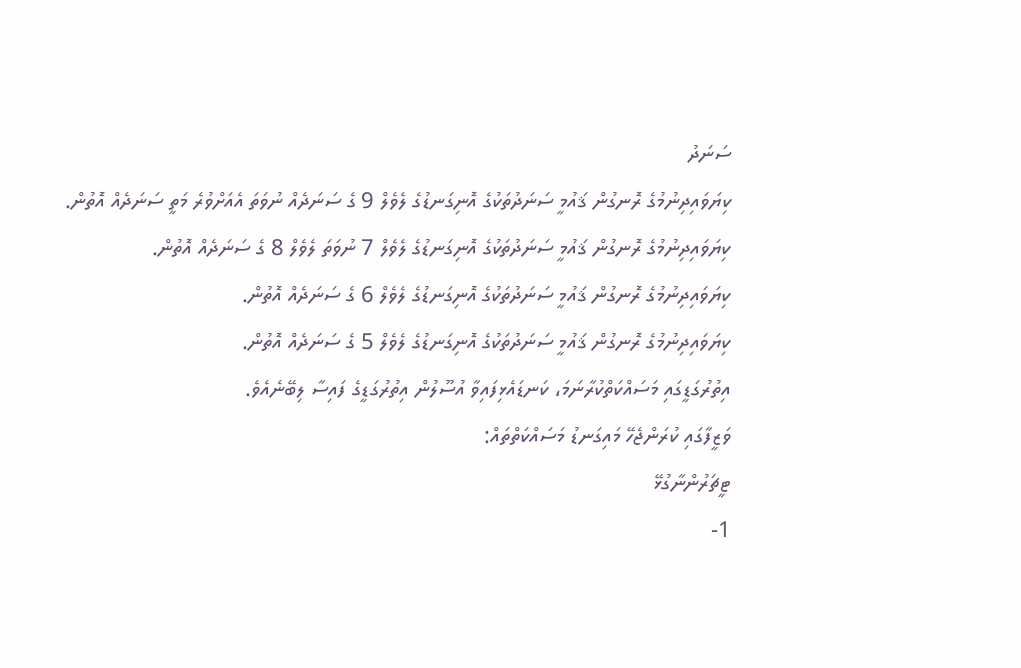ސަނަދު
ކިޔަވައިދިނުމުގެ ރޮނގުން ޤައުމީ ސަނަދުތަކުގެ އޮނިގަނޑުގެ ލެވެލް 9 ގެ ސަނަދެއް ނުވަތަ އެއަށްވުރެ މަތީ ސަނަދެއް އޮތުން.
ކިޔަވައިދިނުމުގެ ރޮނގުން ޤައުމީ ސަނަދުތަކުގެ އޮނިގަނޑުގެ ލެވެލް 7 ނުވަތަ ލެވެލް 8 ގެ ސަނަދެއް އޮތުން.
ކިޔަވައިދިނުމުގެ ރޮނގުން ޤައުމީ ސަނަދުތަކުގެ އޮނިގަނޑުގެ ލެވެލް 6 ގެ ސަނަދެއް އޮތުން.
ކިޔަވައިދިނުމުގެ ރޮނގުން ޤައުމީ ސަނަދުތަކުގެ އޮނިގަނޑުގެ ލެވެލް 5 ގެ ސަނަދެއް އޮތުން.
އިތުރުގަޑީގައި މަސައްކަތްކުރާނަމަ، ކަނޑައެޅިފައިވާ އުސޫލުން އިތުރުގަޑީގެ ފައިސާ ލިބޭނެއެވެ.
ވަޒީފާގައި ކުރަންޖެހޭ މައިގަނޑު މަސައްކަތްތައް:
ޓީޗަރުންނާގުޅޭ
1-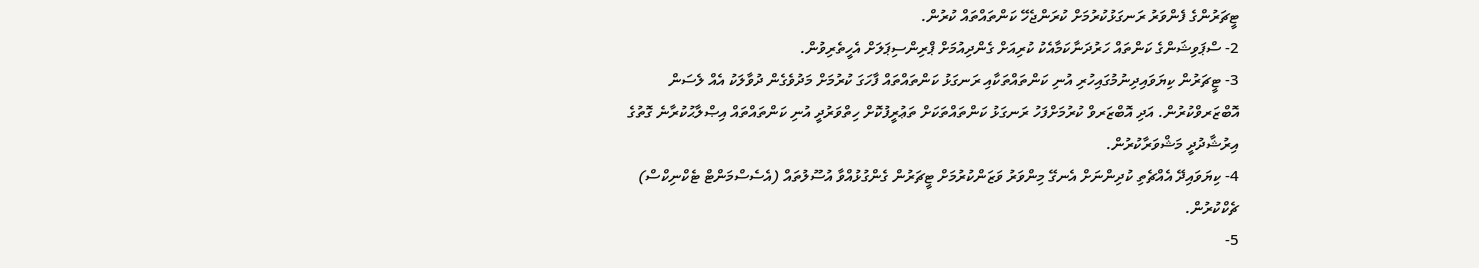ޓީޗަރުންގެ ފެންވަރު ރަނގަޅުކުރުމަށް ކުރަންޖެހޭ ކަންތައްތައް ކުރުން.
2- ސްޕަވިޝަންގެ ކަންތައް ހަރުދަނާކަމާއެކު ކުރިއަށް ގެންދިއުމަށް ޕްރިންސިޕަލަށް އެހީތެރިވުން.
3- ޓީޗަރުން ކިޔަވައިދިނުމުގައިހުރި އުނި ކަންތައްތަކާއި ރަނގަޅު ކަންތައްތައް ފާހަގަ ކުރުމަށް މަދުވެގެން ދުވާލަކު އެއް ލެސަން އޮބްޒަރވްކުރުން. އަދި އޮބްޒަރވް ކުރުމަށްފަހު ރަނގަޅު ކަންތައްތަކަށް ތަޢުރީފުކޮށް ހިތްވަރުދީ އުނި ކަންތައްތައް އިޞްލާޙުކުރާނެ ގޮތުގެ އިރުޝާދުދީ މަޝްވަރާކުރުން.
4- ކިޔަވައިދޭ އެއްޗެތި ކުދިންނަށް އެނގޭ މިންވަރު ވަޒަންކުރުމަށް ޓީޗަރުން ގެންގުޅުއްވާ އުސޫލުތައް (އެސެސްމަންޓް ޓެކްނިކްސް) ޗެކްކުރުން.
5-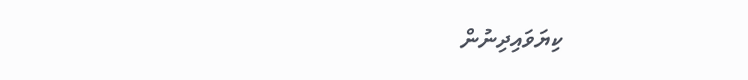ކިޔަވައިދިނުން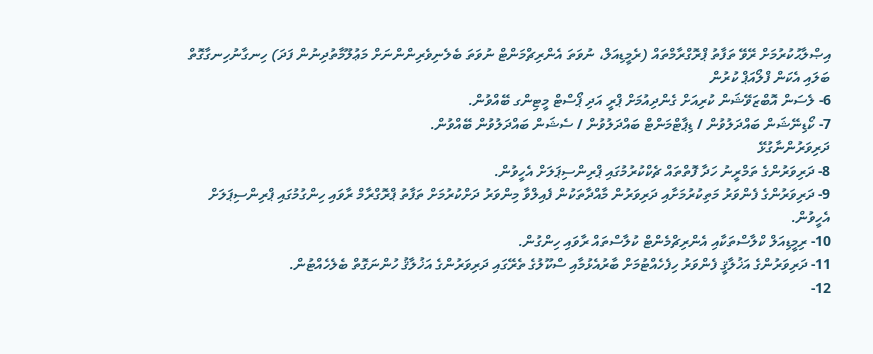އިޞްލާޙުކުރުމަށް ރޭވޭ ތަފާތު ޕްރޮގްރާމްތައް (ރެމީޑިއަލް، ނުވަތަ އެންރިޗްމަންޓް ނުވަތަ ބެލެނިވެރިންންނަށް މަޢުލޫމާތުދިނުން ފަދަ) ހިނގާނުހިނގާގޮތް ބަލައި އެކަން ފްލޯއަޕް ކުރުން
6- ލެސަން އޮބްޒަވޭޝަން ކުރިއަށް ގެންދިއުމަށް ޕްރީ އަދި ޕޯސްޓް މީޓިންގ ބޭއްވުން.
7- ކޯޑިނޭޝަން ބައްދަލުވުން / ޑިޕާޓްމަންޓް ބައްދަލުވުން / ސެޝަން ބައްދަލުވުން ބޭއްވުން.
ދަރިވަރުންނާގުޅޭ
8- ދަރިވަރުންގެ ތަމްރީނު ހަދާ ފޮތްތައް ޗެކްކުރުމުގައި ޕްރިންސިޕަލަށް އެހީވުން.
9- ދަރިވަރުންގެ ފެންވަރު މަތިކުރުމަށާއި ދަރިވަރުން މާއްދާތަކުން ފެއިލްވާ މިންވަރު ދަށްކުރުމަށް ތަފާތު ޕްރޮގްރާމް ރާވައި ހިންގުމުގައި ޕްރިންސިޕަލަށް އެހީވުން.
10- ރިމީޑިއަލް ކްލާސްތަކާއި އެންރިޗްމެންޓް ކުލާސްތައް ރާވައި ހިންގުން.
11- ދަރިވަރުންގެ އަޚުލާޤީ ފެންވަރު ހިފެހެއްޓުމަށް ބާރުއެޅުމާއި ސްކޫލުގެ ތެރޭގައި ދަރިވަރުންގެ އަޚުލާޤު ހުންނަގޮތް ބެލެހެއްޓުން.
12-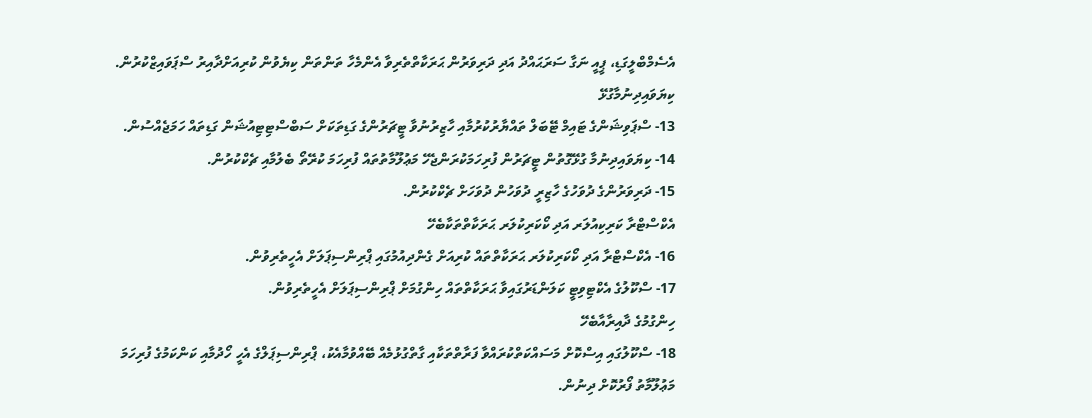އެސެމްބްލީގަޑި، ޕީއީ ނަގާ ސަރަޙައްދު އަދި ދަރިވަރުން ޙަރަކާތްތެރިވާ އެންމެހާ ތަންތަން ކިޔެވުން ކުރިއަށްދާއިރު ސްޕަވައިޒްކުރުން.
ކިޔަވައިދިނުމާގުޅޭ
13- ސްޕަވިޝަންގެ ޓައިމް ޓޭބަލް ތައްޔާރުކުރުމާއި ހާޒިރުނުވާ ޓީޗަރުންގެ ގަޑިތަކަށް ސަބްސްޓިޓިއުޝަން ގަޑިތައް ހަމަޖެއްސުން.
14- ކިޔަވައިދިނުމާ ގުޅޭގޮތުން ޓީޗަރުން ފުރިހަމަކުރަންޖެހޭ މަޢުލޫމާތުތައް ފުރިހަމަ ކުރޭތޯ ބެލުމާއި ޗެކްކުރުން.
15- ދަރިވަރުންގެ ދުވަހުގެ ހާޒިރީ ދުވަހުން ދުވަހަށް ޗެކްކުރުން.
އެކްސްޓްރާ ކަރިކިއުލަރ އަދި ކޯކަރިކުލަރ ޙަރަކާތްތަކާބެހޭ
16- އެކްސްޓްރާ އަދި ކޯކަރިކުލަރ ޙަރަކާތްތައް ކުރިއަށް ގެންދިއުމުގައި ޕްރިންސިޕަލަށް އެހީތެރިވުން.
17- ސްކޫލުގެ އެކްޓިވިޓީ ކަލަންޑަރުގައިވާ ޙަރަކާތްތައް ހިންގުމަށް ޕްރިންސިޕަލަށް އެހީތެރިވުން.
ހިންގުމުގެ ދާއިރާއާބެހޭ
18- ސްކޫލުގައި އިސްކޮށް މަސައްކަތްކުރައްވާ ފަރާތްތަކާއި ގާތްގުޅުމެއް ބޭއްވުމާއެކު، ޕްރިންސިޕަލްގެ އެހީ ހޯދުމާއި ކަންކަމުގެ ފުރިހަމަ މަޢުލޫމާތު ފޯރުކޮށް ދިނުން.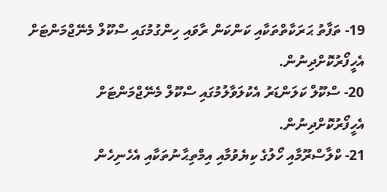19- ތަފާތު ޙަރަކާތްތަކާއި ކަންކަން ރާވައި ހިންގުމުގައި ސްކޫލް މެނޭޖްމަންޓަށް އެހީފޯރުކޮށްދިނުން.
20- ސްކޫލް ކަލަންޑަރު އެކުލަވާލުމުގައި ސްކޫލް މެނޭޖްމަންޓަށް އެހީފޯރުކޮށްދިނުން.
21- ކްލާސްރޫމާއި ހޯލުގެ ކިޔެވުމާއި އިމްތިޙާނުތަކާއި އެހެނިހެން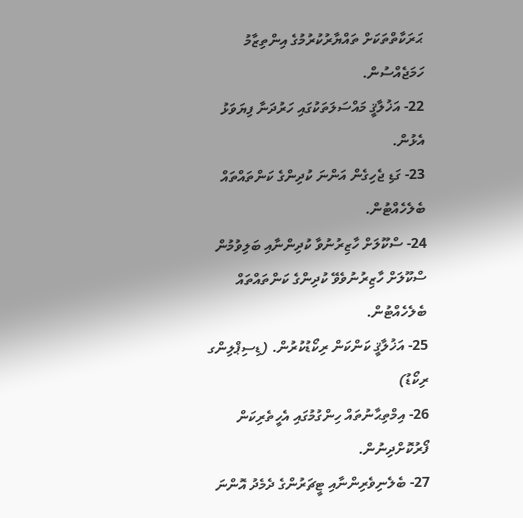ޙަރަކާތްތަކަށް ތައްޔާރުކުރުމުގެ އިންތިޒާމު ހަމަޖެއްސުން.
22- އަޚުލާޤީ މައްސަލަތަކުގައި ހަރުދަނާ ފިޔަވަޅު އެޅުން.
23- ގަޑި ޖެހިގެން އަންނަ ކުދިންގެ ކަންތައްތައް ބެލެހެއްޓުން.
24- ސްކޫލަށް ހާޒިރުނުވާ ކުދިންނާއި ބަލިވުމުން ސްކޫލަށް ހާޒިރުނުވެވޭ ކުދިންގެ ކަންތައްތައް ބެލެހެއްޓުން.
25- އަޚުލާޤީ ކަންކަން ރިކޯޑުކުރުން. (ޑިސިޕްލިންގ ރިކޯޑު)
26- އިމްތިޙާނުތައް ހިންގުމުގައި އެހީތެރިކަން ފޯރުކޮށްދިނުން.
27- ބެލެނިވެރިންނާއި ޓީޗަރުންގެ ދެމެދު އޮންނަ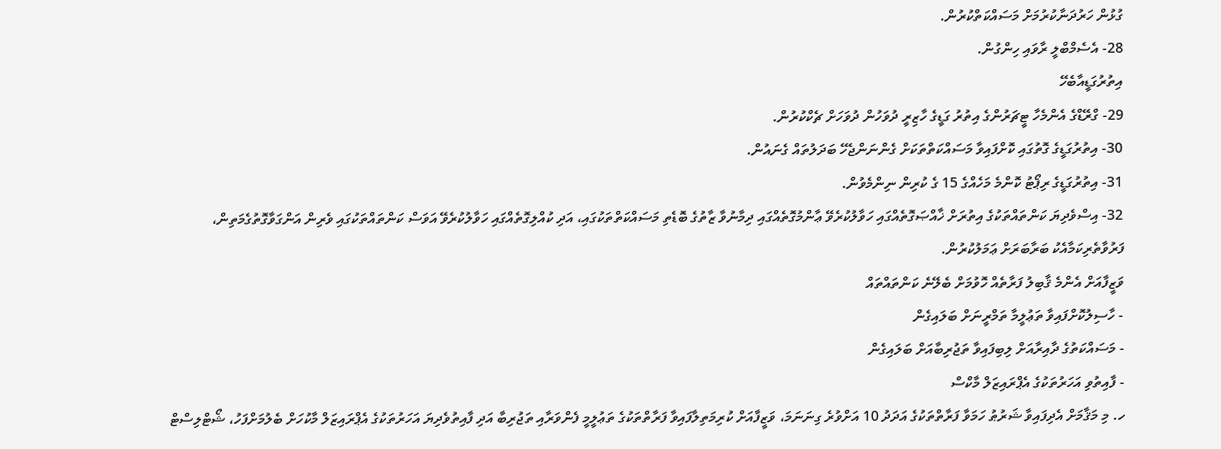ގުޅުން ހަރުދަނާކުރުމަށް މަސައްކަތްކުރުން.
28- އެސެމްބްލީ ރާވައި ހިންގުން.
އިތުރުގަޑީއާބެހޭ
29- ގްރޭޑްގެ އެންމެހާ ޓީޗަރުންގެ އިތުރު ގަޑީގެ ހާޒިރީ ދުވަހުން ދުވަހަށް ޗެކްކުރުން.
30- އިތުރުގަޑީގެ ގޮތުގައި ކޮށްފައިވާ މަސައްކަތްތަކަށް ގެންނަންޖެހޭ ބަދަލުތައް ގެނައުން.
31- އިތުރުގަޑީގެ ރިޕޯޓު ކޮންމެ މަހެއްގެ 15 ގެ ކުރިން ނިންމެވުން.
32- އިސްވެދިޔަ ކަންތައްތަކުގެ އިތުރަށް ޚާއްޞަގޮތެއްގައި ހަވާލުކުރެވޭ ޢާންމުގޮތެއްގައި ދިމާނުވާ ޒާތުގެ ބޮޑެތި މަސައްކަތްތަކުގައި، އަދި ކުއްލިގޮތެއްގައި ހަވާލުކުރެވޭ އަވަސް ކަންތައްތަކުގައި ވެރިން އަންގަވާގޮތުގެމަތިން، ފަރުވާތެރިކަމާއެކު ބަރާބަރަށް ޢަމަލުކުރުން.
ވަޒީފާއަށް އެންމެ ޤާބިލު ފަރާތެއް ހޮވުމަށް ބެލޭނެ ކަންތައްތައް
- ހާސިލުކޮށްފައިވާ ތަޢުލީމާ ތަމްރީނަށް ބަލައިގެން
- މަސައްކަތުގެ ދާއިރާއަށް ލިބިފައިވާ ތަޖުރިބާއަށް ބަލައިގެން
- ފާއިތުވި އަހަރުތަކުގެ އެޕްރައިޒަލް މާކްސް
ހ. މި މަޤާމަށް އެދިފައިވާ ޝަރުޠު ހަމަވާ ފަރާތްތަކުގެ އަދަދު 10 އަށްވުރެ ގިނަނަމަ، ވަޒީފާއަށް ކުރިމަތިލާފައިވާ ފަރާތްތަކުގެ ތަޢުލީމީ ފެންވަރާއި ތަޖުރިބާ އަދި ފާއިތުވެދިޔަ އަހަރުތަކުގެ އެޕްރައިޒަލް މާކުހަށް ބެލުމަށްފަހު، ޝޯޓްލިސްޓް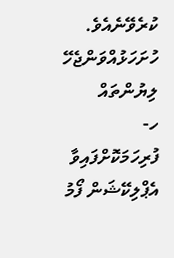ކުރެވޭނެއެވެ.
ހުށަހަޅުއްވަންޖެހޭ ލިޔުންތައް
ހ- ފުރިހަމަކޮށްފައިވާ އެޕްލިކޭޝަން ފޯމު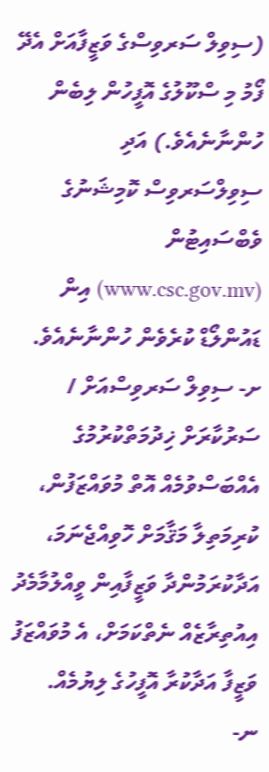(ސިވިލް ސަރވިސްގެ ވަޒީފާއަށް އެދޭ ފޯމު މި ސްކޫލުގެ އޮފީހުން ލިބެން ހުންނާނެއެވެ.) އަދި ސިވިލްސަރވިސް ކޮމިޝަނުގެ ވެބްސައިޓުން (www.csc.gov.mv) އިން ޑައުންލޯޑް ކުރެވެން ހުންނާނެއެވެ.
ށ- ސިވިލް ސަރވިސްއަށް / ސަރުކާރަށް ޚިދުމަތްކުރުމުގެ އެއްބަސްވުމެއް އޮތް މުވައްޒަފުން، ކުރިމަތިލާ މަޤާމަށް ހޮވިއްޖެނަމަ، އަދާކުރަމުންދާ ވަޒީފާއިން ވީއްލުމާމެދު އިއުތިރާޒެއް ނެތްކަމަށް، އެ މުވައްޒަފު ވަޒީފާ އަދާކުރާ އޮފީހުގެ ލިޔުމެއް.
ނ-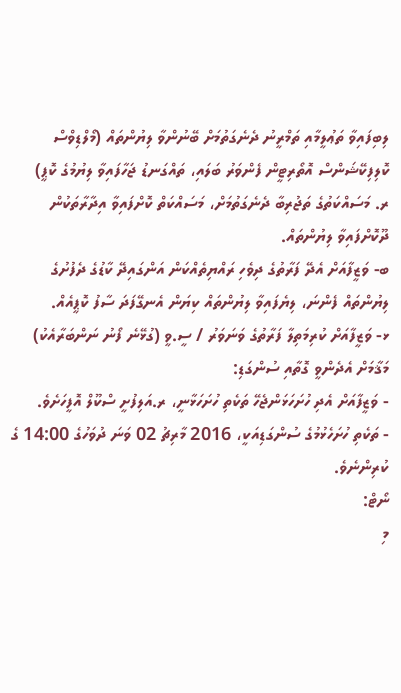ލިބިފައިވާ ތަޢުލީމާއި ތަމްރީނު ދެނެގަތުމަށް ބޭނުންވާ ލިޔުންތައް (މޯލްޑިވްސް ކޮލިފިކޭޝަންސް އޮތޯރިޓީން ފެންވަރު ބަލައި، ތައްގަނޑު ޖަހާފައިވާ ލިޔުމުގެ ކޮޕީ)
ރ. މަސައްކަތުގެ ތަޖުރިބާ ދެނެގަތުމަށް، މަސައްކަތް ކޮށްފައިވާ އިދާރާތަކުން ދޫކޮށްފައިވާ ލިޔުންތައް.
ބ- ވަޒީފާއަށް އެދޭ ފަރާތުގެ ދިވެހި ރައްޔިތެއްކަން އަންގައިދޭ ކާޑުގެ ދެފުށުގެ ލިޔުންތައް ފެންނަ، ލިޔެފައިވާ ލިޔުންތައް ކިޔަން އެނގޭފަދަ ސާފު ކޮޕީއެއް.
ޅ- ވަޒީފާއަށް ކުރިމަތިލާ ފަރާތުގެ ވަނަވަރު / ސީ.ވީ (ގުޅޭނެ ފޯނު ނަންބަރާއެކު)
މަޤާމަށް އެދެންވީ ގޮތާއި ސުންގަޑި:
- ވަޒީފާއަށް އެދި ހުށަހަޅަންޖެހޭ ތަކެތި ހުށަހަޅާނީ، ރ.އަލިފުށީ ސްކޫލް އޮފީހަށެވެ.
- ތަކެތި ހުށަހެޅުމުގެ ސުންގަޑިއަކީ، 2016 މާރިޗު 02 ވަނަ ދުވަހުގެ 14:00 ގެ ކުރިންނެވެ.
ނޯޓް:
މި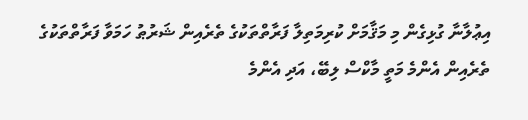އިޢުލާނާ ގުޅިގެން މި މަޤާމަށް ކުރިމަތިލާ ފަރާތްތަކުގެ ތެރެއިން ޝަރުޠު ހަމަވާ ފަރާތްތަކުގެ ތެރެއިން އެންމެ މަތީ މާކްސް ލިބޭ، އަދި އެންމެ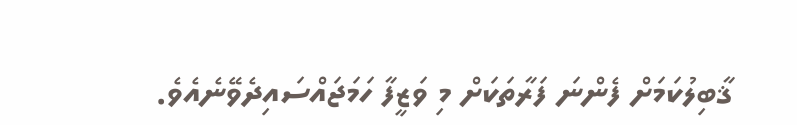ޤާބިލުކަމަށް ފެންނަ ފަރާތަކަށް މި ވަޒީފާ ހަމަޖައްސައިދެވޭނެއެވެ.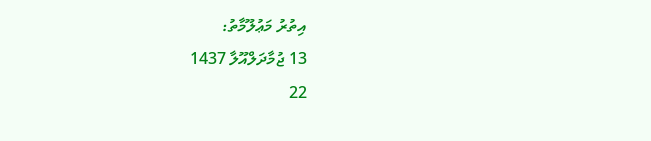އިތުރު މަޢުލޫމާތު:
13 ޖުމާދަލްއޫލާ 1437
22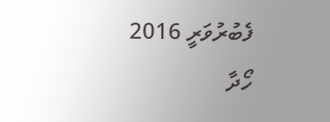ފެބުރުވަރީ 2016
ހޯދާ